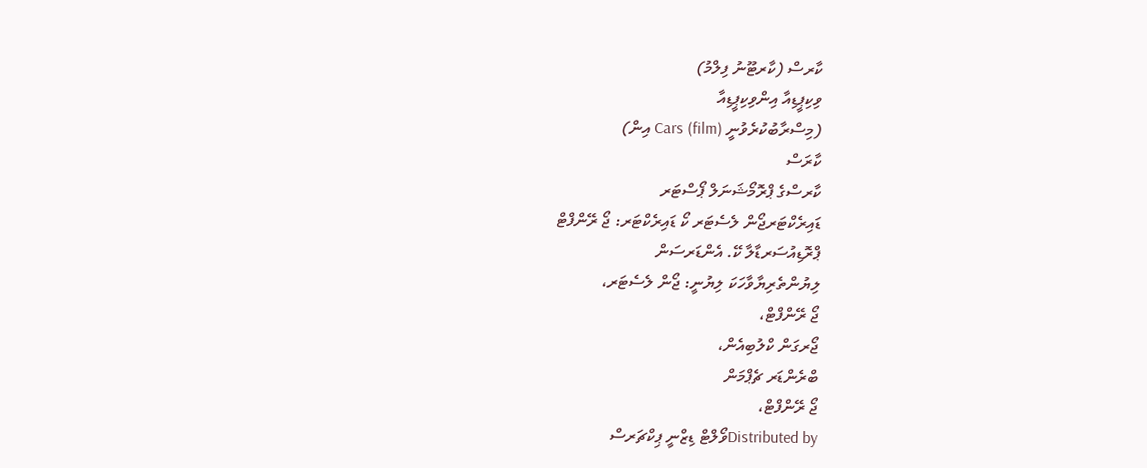ކާރސް (ކާރޓޫނު ފިލްމު)
ވިކިޕީޑިއާ އިންވިކިޕީޑިއާ
(މިސްރާބުކުރެވުނީ Cars (film) އިން)
ކާރަސް
ކާރސްގެ ޕްރޮމޯޝަނަލް ޕޯސްޓަރ
ޑައިރެކްޓަރޖޯން ލެސެޓަރ ކޯ ޑައިރެކްޓަރ: ޖޯ ރޭންފްޓް
ޕްރޮޑިއުސަރޑާލާ ކޭ. އެންޑަރސަން
ލިޔުންތެރިޔާވާހަކަ ލިޔުނީ: ޖޯން ލެސެޓަރ،
ޖޯ ރޭންފްޓް،
ޖޯރގަން ކްލުބިއެން،
ބްރެންޑަރ ޗެޕްމަން
ޖޯ ރޭންފްޓް،
Distributed byވޯލްޓް ޑިޒްނީ ޕިކްޗަރސް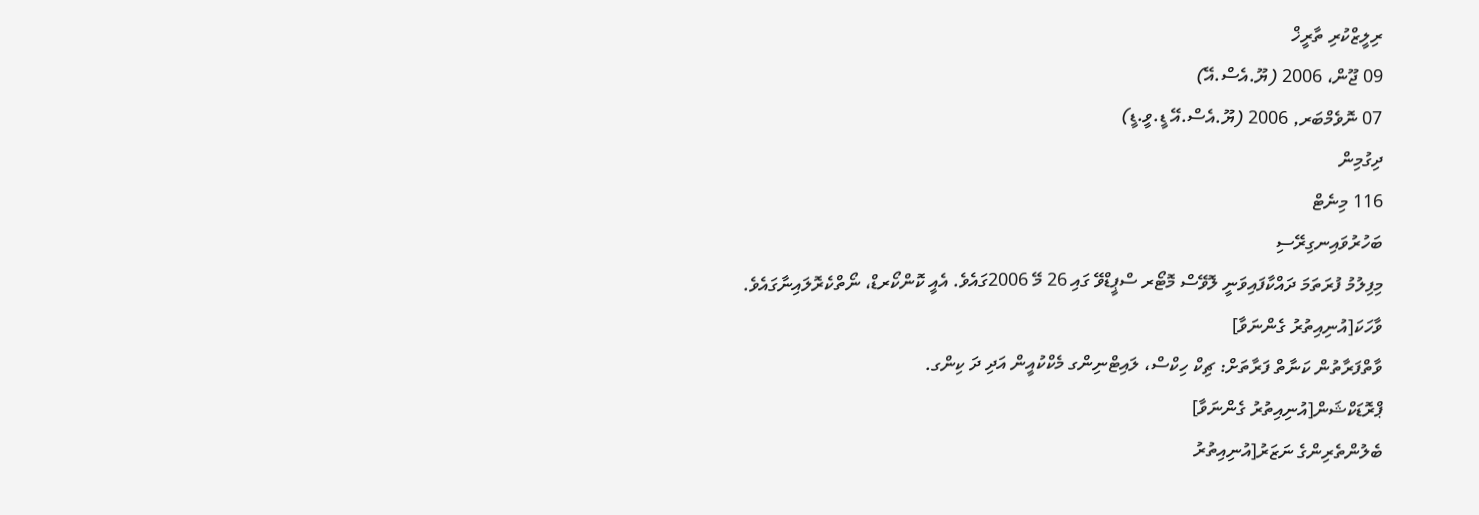ރިލީޒްކުރި ތާރީޚް
09 ޖޫން، 2006 (ޔޫ.އެސް.އޭ)
07 ނޮވެމްބަރ, 2006 (ޔޫ.އެސް.އޭ ޑީ.ވީ.ޑީ)
ދިގުމިން
116 މިނެޓް
ބަހުރުވައިނގިރޭސި
މިފިލުމު ފުރަތަމަ ދައްކާފައިވަނީ ލޮވޭސް މޮޓޯރ ސްޕީޑްވޭ ގައި 26 މޭ 2006ގައެވެ. އެއީ ކޮންކޯރޑް، ނޯތްކެރޮލައިނާގައެވެ.
ވާހަކަ[އުނިއިތުރު ގެންނަވާ]
ވާތްފަރާތުން ކަނާތް ފަރާތަށް: ޗިކް ހިކްސް، ލައިޓްނިންގ މެކްކުއީން އަދި ދަ ކިންގ.
ޕްރޮޑަކްޝަން[އުނިއިތުރު ގެންނަވާ]
ބެލުންތެރިންގެ ނަޒަރު[އުނިއިތުރު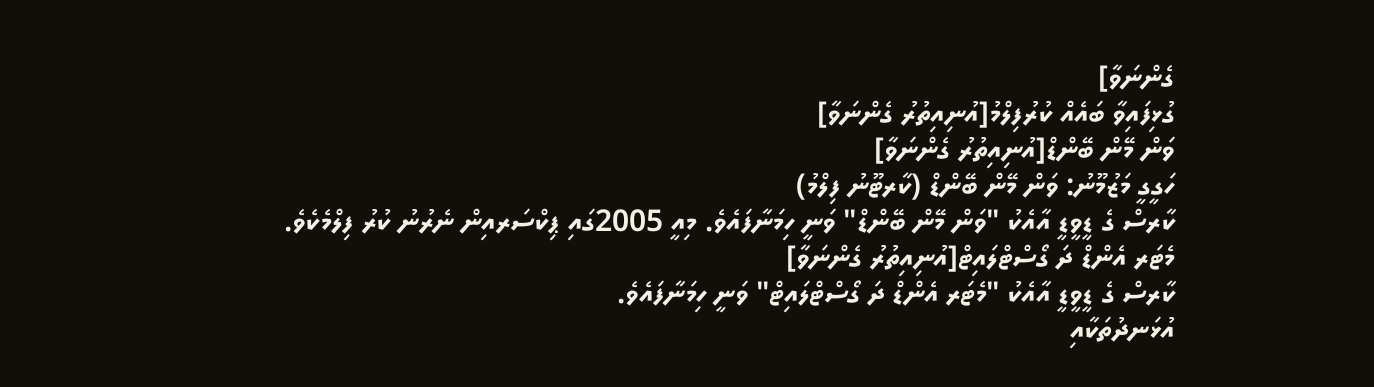ގެންނަވާ]
ގުޅިފައިވާ ބައެއް ކުރުފިލްމު[އުނިއިތުރު ގެންނަވާ]
ވަން މޭން ބޭންޑް[އުނިއިތުރު ގެންނަވާ]
ހަގީގީ މަޒުމޫނު: ވަން މޭން ބޭންޑް (ކާރޓޫނު ފިލްމު)
ކާރސް ގެ ޑީވީޑީ އާއެކު "ވަން މޭން ބޭންޑް" ވަނީ ހިމަނާފައެވެ. މިއީ 2005ގައި ޕިކްސަރއިން ނެރުނު ކުރު ފިލްމެކެވެ.
މެޓަރ އެންޑް ދަ ގޯސްޓްލައިޓް[އުނިއިތުރު ގެންނަވާ]
ކާރސް ގެ ޑީވީޑީ އާއެކު "މެޓަރ އެންޑް ދަ ގޯސްޓްލައިޓް" ވަނީ ހިމަނާފައެވެ.
އުޅަނދުތަކާއި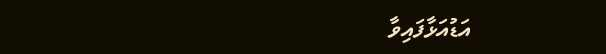އަޑުއަޅާފައިވާ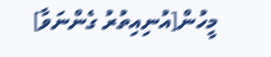މީހުން[އުނިއިތުރު ގެންނަވާ]